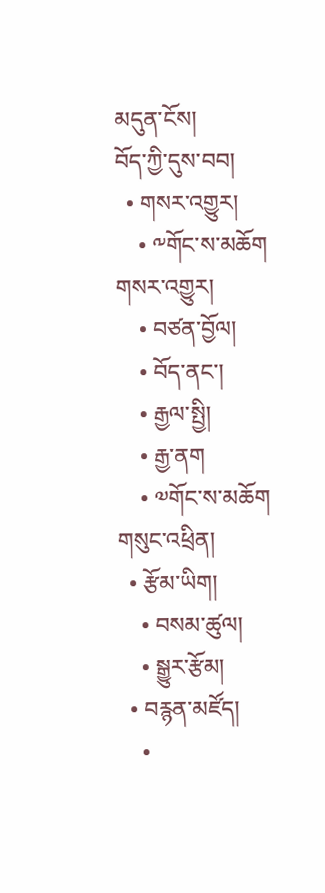མདུན་ངོས།
བོད་ཀྱི་དུས་བབ།
  • གསར་འགྱུར།
    • ༸གོང་ས་མཆོག གསར་འགྱུར།
    • བཙན་བྱོལ།
    • བོད་ནང་།
    • རྒྱལ་སྤྱི།
    • རྒྱ་ནག
    • ༧གོང་ས་མཆོག གསུང་འཕྲིན།
  • རྩོམ་ཡིག།
    • བསམ་ཚུལ།
    • སྒྱུར་རྩོམ།
  • བརྙན་མཛོད།
    •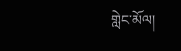གླེང་མོལ།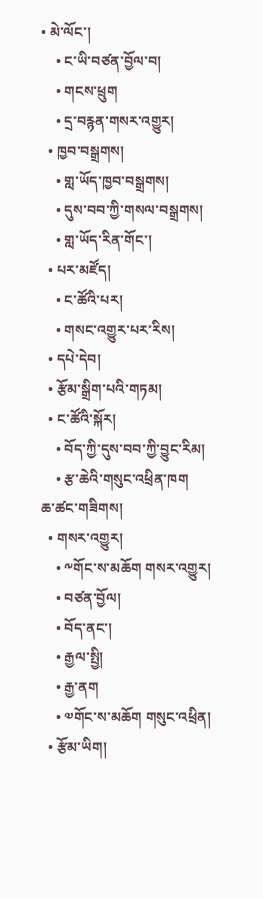• མེ་ལོང་།
    • ང་ཡི་བཙན་བྱོལ་བ།
    • གངས་ཕྲུག
    • དྲ་བརྙན་གསར་འགྱུར།
  • ཁྱབ་བསྒྲགས།
    • གླ་ཡོད་ཁྱབ་བསྒྲགས།
    • དུས་བབ་ཀྱི་གསལ་བསྒྲགས།
    • གླ་ཡོད་རིན་གོང་།
  • པར་མཛོད།
    • ང་ཚོའི་པར།
    • གསང་འགྱུར་པར་རིས།
  • དཔེ་དེབ།
  • རྩོམ་སྒྲིག་པའི་གཏམ།
  • ང་ཚོའི་སྐོར།
    • བོད་ཀྱི་དུས་བབ་ཀྱི་བྱུང་རིམ།
    • རྩ་ཆེའི་གསུང་འཕྲིན་ཁག
ཆ་ཚང་གཟིགས།
  • གསར་འགྱུར།
    • ༸གོང་ས་མཆོག གསར་འགྱུར།
    • བཙན་བྱོལ།
    • བོད་ནང་།
    • རྒྱལ་སྤྱི།
    • རྒྱ་ནག
    • ༧གོང་ས་མཆོག གསུང་འཕྲིན།
  • རྩོམ་ཡིག།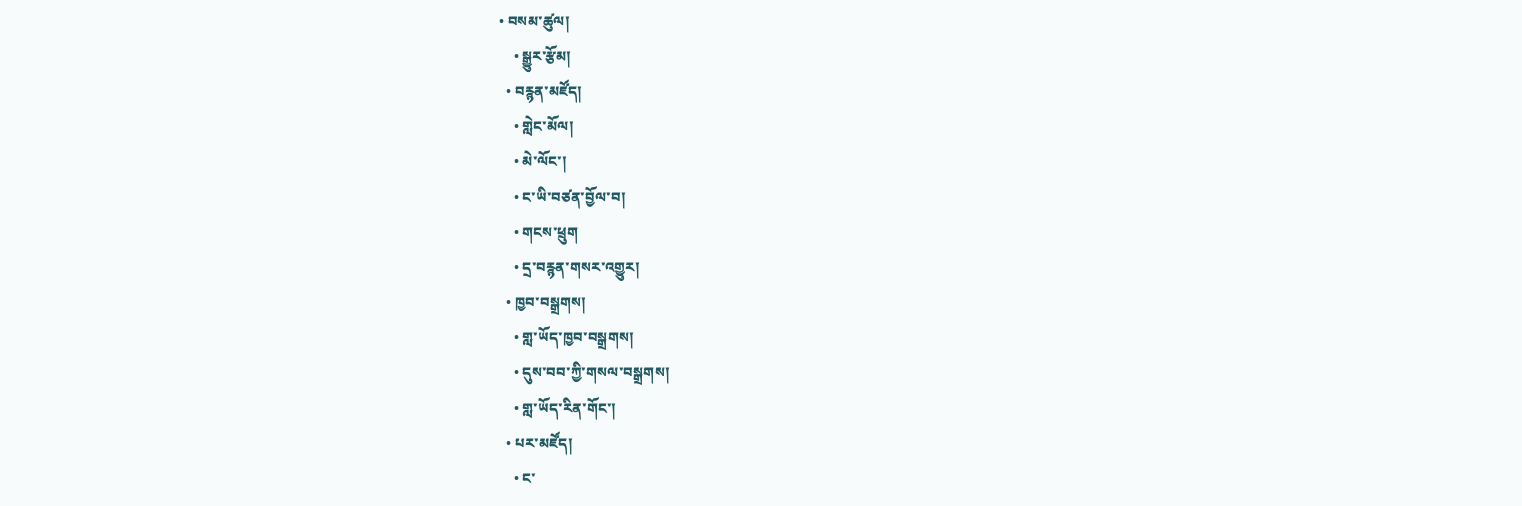• བསམ་ཚུལ།
    • སྒྱུར་རྩོམ།
  • བརྙན་མཛོད།
    • གླེང་མོལ།
    • མེ་ལོང་།
    • ང་ཡི་བཙན་བྱོལ་བ།
    • གངས་ཕྲུག
    • དྲ་བརྙན་གསར་འགྱུར།
  • ཁྱབ་བསྒྲགས།
    • གླ་ཡོད་ཁྱབ་བསྒྲགས།
    • དུས་བབ་ཀྱི་གསལ་བསྒྲགས།
    • གླ་ཡོད་རིན་གོང་།
  • པར་མཛོད།
    • ང་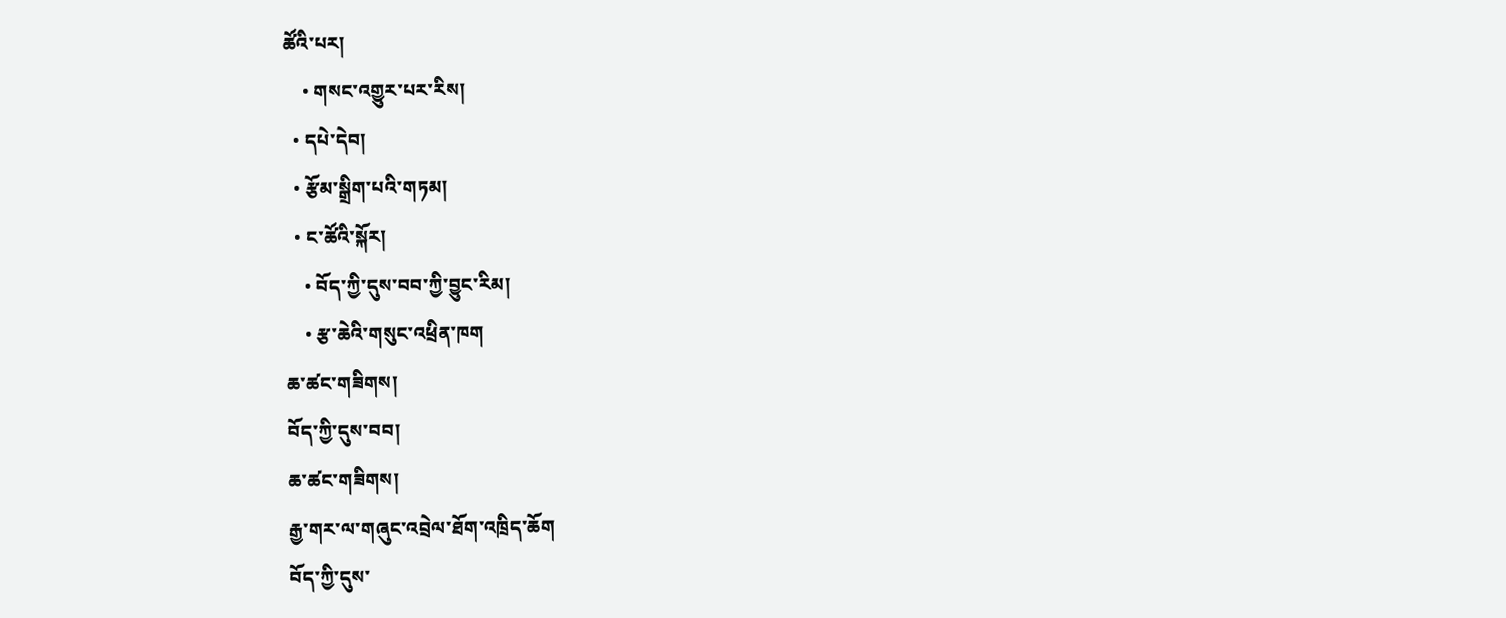ཚོའི་པར།
    • གསང་འགྱུར་པར་རིས།
  • དཔེ་དེབ།
  • རྩོམ་སྒྲིག་པའི་གཏམ།
  • ང་ཚོའི་སྐོར།
    • བོད་ཀྱི་དུས་བབ་ཀྱི་བྱུང་རིམ།
    • རྩ་ཆེའི་གསུང་འཕྲིན་ཁག
ཆ་ཚང་གཟིགས།
བོད་ཀྱི་དུས་བབ།
ཆ་ཚང་གཟིགས།
རྒྱ་གར་ལ་གཞུང་འབྲེལ་ཐོག་འཁྲིད་ཆོག
བོད་ཀྱི་དུས་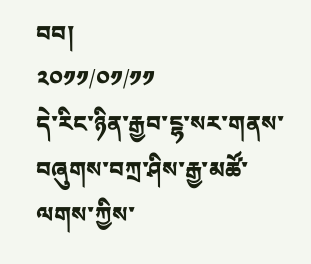བབ།
༢༠༡༡/༠༡/༡༡
དེ་རིང་ཉིན་རྒྱབ་ངྷ་སར་གནས་བཞུགས་བཀྲ་ཤིས་རྒྱ་མཚོ་ལགས་ཀྱིས་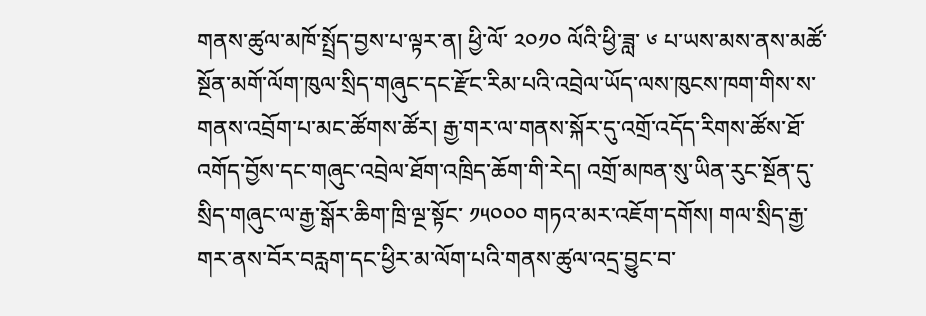གནས་ཚུལ་མཁོ་སྤྲོད་བྱས་པ་ལྟར་ན། ཕྱི་ལོ་ ༢༠༡༠ ལོའི་ཕྱི་ཟླ་ ༦ པ་ཡས་མས་ནས་མཚོ་སྔོན་མགོ་ལོག་ཁུལ་སྲིད་གཞུང་དང་རྫོང་རིམ་པའི་འབྲེལ་ཡོད་ལས་ཁུངས་ཁག་གིས་ས་གནས་འབྲོག་པ་མང་ཚོགས་ཚོར། རྒྱ་གར་ལ་གནས་སྐོར་དུ་འགྲོ་འདོད་རིགས་ཚོས་ཐོ་འགོད་བྱོས་དང་གཞུང་འབྲེལ་ཐོག་འཁྲིད་ཆོག་གི་རེད། འགྲོ་མཁན་སུ་ཡིན་རུང་སྔོན་དུ་སྲིད་གཞུང་ལ་རྒྱ་སྒོར་ཆིག་ཁྲི་ལྔ་སྟོང་ ༡༥༠༠༠ གཏའ་མར་འཇོག་དགོས། གལ་སྲིད་རྒྱ་གར་ནས་བོར་བརླག་དང་ཕྱིར་མ་ལོག་པའི་གནས་ཚུལ་འདྲ་བྱུང་བ་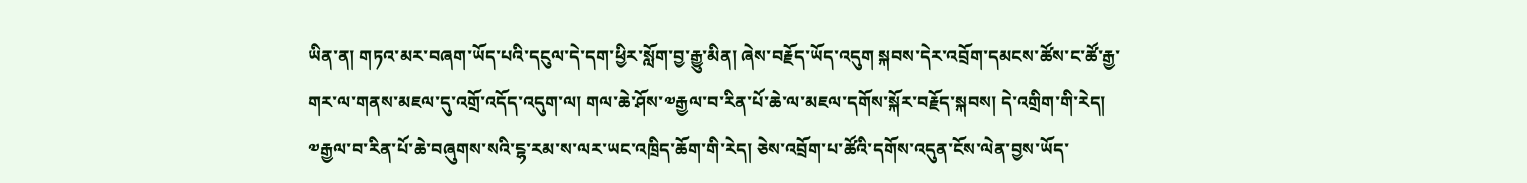ཡིན་ན། གཏའ་མར་བཞག་ཡོད་པའི་དངུལ་དེ་དག་ཕྱིར་སློག་བྱ་རྒྱུ་མིན། ཞེས་བརྗོད་ཡོད་འདུག སྐབས་དེར་འབྲོག་དམངས་ཚོས་ང་ཚོ་རྒྱ་གར་ལ་གནས་མཇལ་དུ་འགྲོ་འདོད་འདུག་ལ། གལ་ཆེ་ཤོས་༧རྒྱལ་བ་རིན་པོ་ཆེ་ལ་མཇལ་དགོས་སྐོར་བརྗོད་སྐབས། དེ་འགྲིག་གི་རེད། ༧རྒྱལ་བ་རིན་པོ་ཆེ་བཞུགས་སའི་ངྷ་རམ་ས་ལར་ཡང་འཁྲིད་ཆོག་གི་རེད། ཅེས་འབྲོག་པ་ཚོའི་དགོས་འདུན་ངོས་ལེན་བྱས་ཡོད་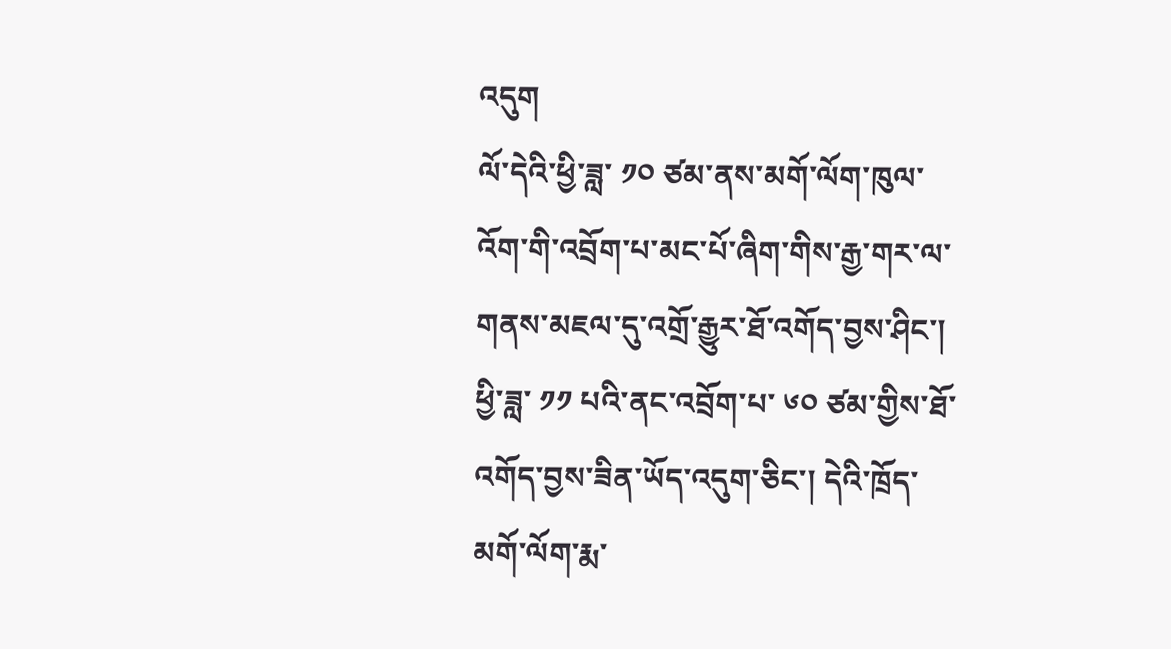འདུག
ལོ་དེའི་ཕྱི་ཟླ་ ༡༠ ཙམ་ནས་མགོ་ལོག་ཁུལ་འོག་གི་འབྲོག་པ་མང་པོ་ཞིག་གིས་རྒྱ་གར་ལ་གནས་མཇལ་དུ་འགྲོ་རྒྱུར་ཐོ་འགོད་བྱས་ཤིང་། ཕྱི་ཟླ་ ༡༡ པའི་ནང་འབྲོག་པ་ ༦༠ ཙམ་གྱིས་ཐོ་འགོད་བྱས་ཟིན་ཡོད་འདུག་ཅིང་། དེའི་ཁྲོད་མགོ་ལོག་རྨ་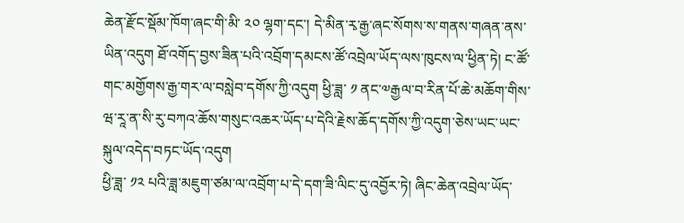ཆེན་རྫོང་སྡོམ་ཁོག་ཞང་གི་མི་ ༢༠ ལྷག་དང་། དེ་མིན་རྭ་རྒྱ་ཞང་སོགས་ས་གནས་གཞན་ནས་ཡིན་འདུག ཐོ་འགོད་བྱས་ཟིན་པའི་འབྲོག་དམངས་ཚོ་འབྲེལ་ཡོད་ལས་ཁུངས་ལ་ཕྱིན་ཏེ། ང་ཚོ་གང་མགྱོགས་རྒྱ་གར་ལ་བསླེབ་དགོས་ཀྱི་འདུག ཕྱི་ཟླ་ ༡ ནང་༧རྒྱལ་བ་རིན་པོ་ཆེ་མཆོག་གིས་ཝ་རཱ་ན་སི་རུ་བཀའ་ཆོས་གསུང་འཆར་ཡོད་པ་དེའི་རྗེས་ཆོད་དགོས་ཀྱི་འདུག་ཅེས་ཡང་ཡང་སྐུལ་འདེད་བཏང་ཡོད་འདུག
ཕྱི་ཟླ་ ༡༢ པའི་ཟླ་མཇུག་ཙམ་ལ་འབྲོག་པ་དེ་དག་ཟི་ལིང་དུ་འབྱོར་ཏེ། ཞིང་ཆེན་འབྲེལ་ཡོད་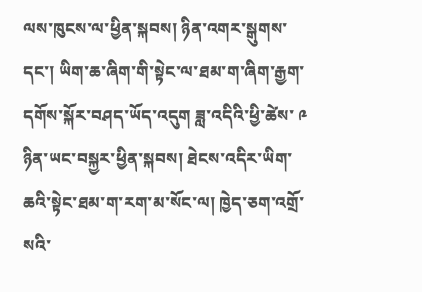ལས་ཁུངས་ལ་ཕྱིན་སྐབས། ཉིན་འགར་སྒུགས་དང་། ཡིག་ཆ་ཞིག་གི་སྟེང་ལ་ཐམ་ག་ཞིག་རྒྱག་དགོས་སྐོར་བཤད་ཡོད་འདུག ཟླ་འདིའི་ཕྱི་ཚེས་ ༩ ཉིན་ཡང་བསྐྱར་ཕྱིན་སྐབས། ཐེངས་འདིར་ཡིག་ཆའི་སྟེང་ཐམ་ག་རག་མ་སོང་ལ། ཁྱེད་ཅག་འགྲོ་སའི་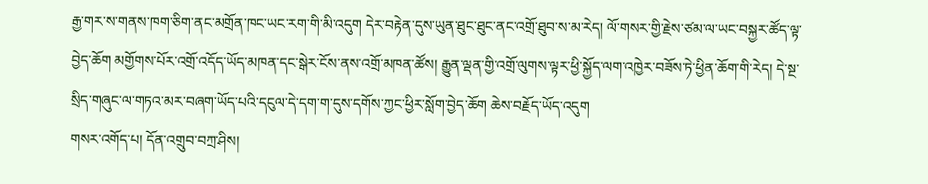རྒྱ་གར་ས་གནས་ཁག་ཅིག་ནང་མགྲོན་ཁང་ཡང་རག་གི་མི་འདུག དེར་བརྟེན་དུས་ཡུན་ཐུང་ཐུང་ནང་འགྲོ་ཐུབ་ས་མ་རེད། ལོ་གསར་གྱི་རྗེས་ཙམ་ལ་ཡང་བསྐྱར་ཚོད་ལྟ་བྱེད་ཆོག མགྱོགས་པོར་འགྲོ་འདོད་ཡོད་མཁན་དང་སྒེར་ངོས་ནས་འགྲོ་མཁན་ཚོས། རྒྱུན་ལྡན་གྱི་འགྲོ་ལུགས་ལྟར་ཕྱི་སྐྱོད་ལག་འཁྱེར་བཟོས་ཏེ་ཕྱིན་ཆོག་གི་རེད། དེ་སྔ་སྲིད་གཞུང་ལ་གཏའ་མར་བཞག་ཡོད་པའི་དངུལ་དེ་དག་ག་དུས་དགོས་ཀྱང་ཕྱིར་སློག་བྱེད་ཆོག ཆེས་བརྗོད་ཡོད་འདུག
གསར་འགོད་པ། དོན་འགྲུབ་བཀྲ་ཤིས།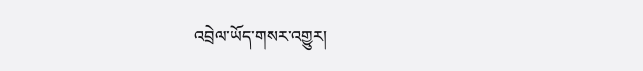འབྲེལ་ཡོད་གསར་འགྱུར།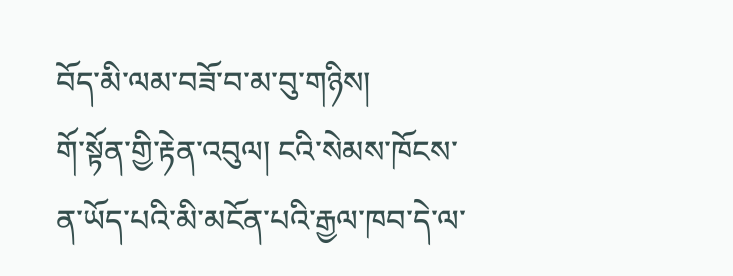བོད་མི་ལམ་བཟོ་བ་མ་བུ་གཉིས།
གོ་སྟོན་གྱི་རྟེན་འབུལ། ངའི་སེམས་ཁོངས་ན་ཡོད་པའི་མི་མངོན་པའི་རྒྱལ་ཁབ་དེ་ལ་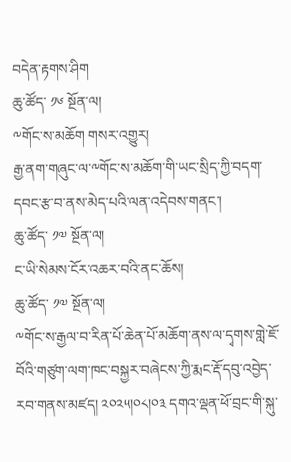བདེན་རྟགས་ཤིག
ཆུ་ཚོད་ ༡༦ སྔོན་ལ།
༸གོང་ས་མཆོག གསར་འགྱུར།
རྒྱ་ནག་གཞུང་ལ་༸གོང་ས་མཆོག་གི་ཡང་སྲིད་ཀྱི་བདག་དབང་རྩ་བ་ནས་མེད་པའི་ལན་འདེབས་གནང་།
ཆུ་ཚོད་ ༡༧ སྔོན་ལ།
ང་ཡི་སེམས་ངོར་འཆར་བའི་ནང་ཆོས།
ཆུ་ཚོད་ ༡༧ སྔོན་ལ།
༸གོང་ས་རྒྱལ་བ་རིན་པོ་ཆེན་པོ་མཆོག་ནས་ལ་དྭགས་གླེ་ཇོ་བོའི་གཙུག་ལག་ཁང་བསྐྱར་བཞེངས་ཀྱི་རྨང་རྡོ་དབུ་འབྱེད་རབ་གནས་མཛད། ༢༠༢༥།༠༨།༠༣ དགའ་ལྡན་ཕོ་བྲང་གི་སྐུ་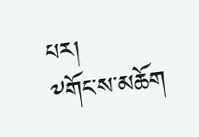པར།
༸གོང་ས་མཆོག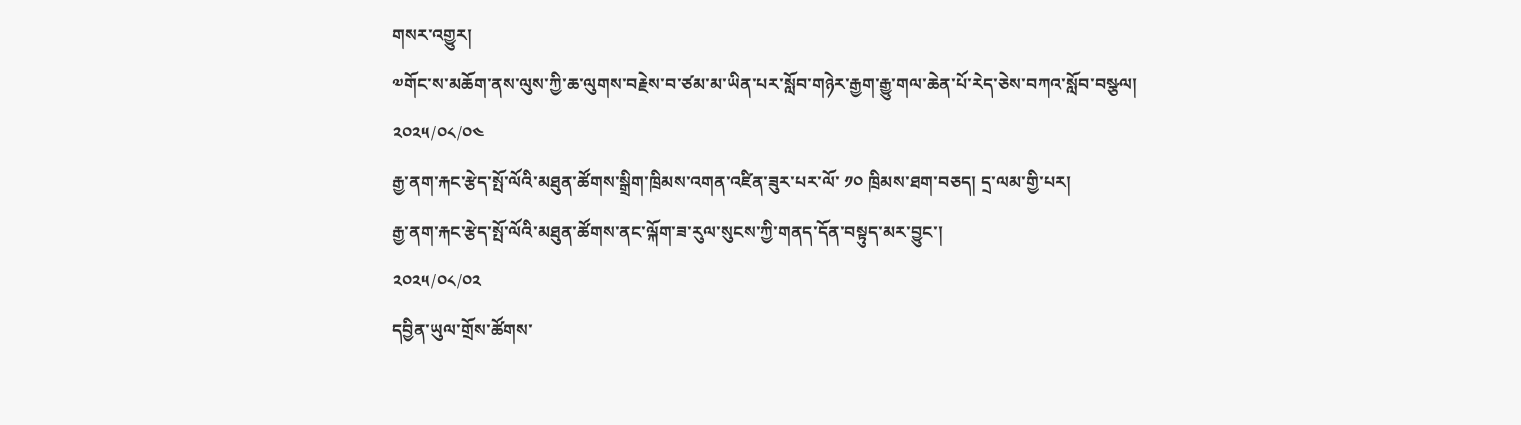གསར་འགྱུར།
༧གོང་ས་མཆོག་ནས་ལུས་ཀྱི་ཆ་ལུགས་བརྗེས་བ་ཙམ་མ་ཡིན་པར་སློབ་གཉེར་རྒྱག་རྒྱུ་གལ་ཆེན་པོ་རེད་ཅེས་བཀའ་སློབ་བསྩལ།
༢༠༢༥/༠༨/༠༤
རྒྱ་ནག་རྐང་རྩེད་སྤོ་ལོའི་མཐུན་ཚོགས་སྒྲིག་ཁྲིམས་འགན་འཛིན་ཟུར་པར་ལོ་ ༡༠ ཁྲིམས་ཐག་བཅད། དྲ་ལམ་གྱི་པར།
རྒྱ་ནག་རྐང་རྩེད་སྤོ་ལོའི་མཐུན་ཚོགས་ནང་ལྐོག་ཟ་རུལ་སུངས་ཀྱི་གནད་དོན་བསྟུད་མར་བྱུང་།
༢༠༢༥/༠༨/༠༢
དབྱིན་ཡུལ་གྲོས་ཚོགས་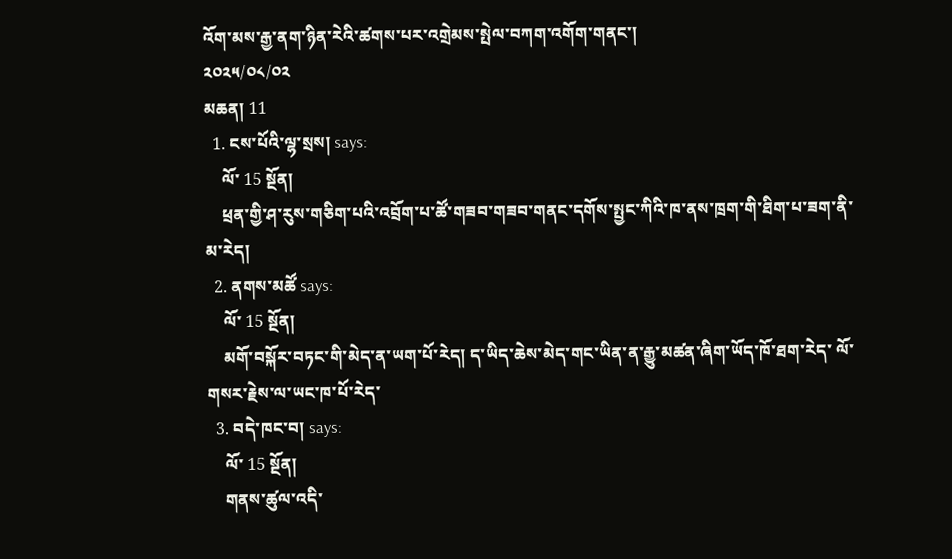འོག་མས་རྒྱ་ནག་ཉིན་རེའི་ཚགས་པར་འགྲེམས་སྤེལ་བཀག་འགོག་གནང་།
༢༠༢༥/༠༨/༠༢
མཆན། 11
  1. ངས་པོའི་ལྷ་སྲས། says:
    ལོ་ 15 སྔོན།
    ཕྲན་གྱི་ཤ་རུས་གཅིག་པའི་འབྲོག་པ་ཚོ་གཟབ་གཟབ་གནང་དགོས་སྤྱང་ཀིའི་ཁ་ནས་ཁྲག་གི་ཐིག་པ་ཟག་ནི་མ་རེད།
  2. ནགས་མཚོ says:
    ལོ་ 15 སྔོན།
    མགོ་བསྐོར་བཏང་གི་མེད་ན་ཡག་པོ་རེད། ད་ཡིད་ཆེས་མེད་གང་ཡིན་ན་རྒྱུ་མཚན་ཞིག་ཡོད་ཁོ་ཐག་རེད་ ལོ་གསར་རྗེས་ལ་ཡང་ཁ་པོ་རེད་
  3. བདེ་ཁང་བ། says:
    ལོ་ 15 སྔོན།
    གནས་ཚུལ་འདི་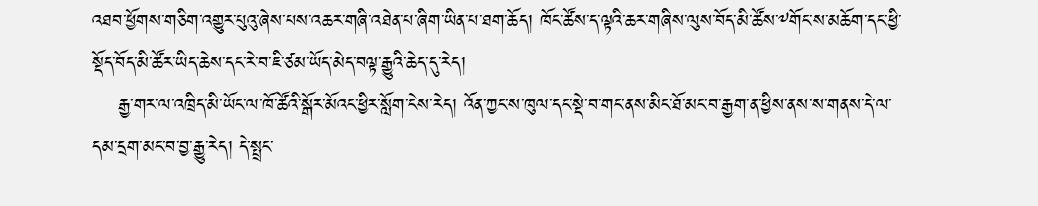འཐབ་ཕྱོགས་གཅིག་འགྱུར་པུའུ་ཞེས་པས་འཆར་གཞི་འཐེན་པ་ཞིག་ཡིན་པ་ཐག་ཆོད། ཁོང་ཚོས་ད་ལྟའི་ཆར་གཞིས་ལུས་བོད་མི་ཚོས་༸གོང་ས་མཆོག་དང་ཕྱི་སྡོད་བོད་མི་ཚོར་ཡིད་ཆེས་དང་རེ་བ་ཇི་ཙམ་ཡོད་མེད་བལྟ་རྒྱུའི་ཆེད་དུ་རེད།
    རྒྱ་གར་ལ་འཁྲིད་མི་ཡོང་ལ་ཁོ་ཚོའི་སྒོར་མོའང་ཕྱིར་སློག་ངེས་རེད། འོན་ཀྱང་ས་ཁུལ་དང་སྡེ་བ་གང་ནས་མིང་ཐོ་མང་བ་རྒྱག་ན་ཕྱིས་ནས་ས་གནས་དེ་ལ་དམ་དྲག་མང་བ་བྱ་རྒྱུ་རེད། དེ་སྤྲང་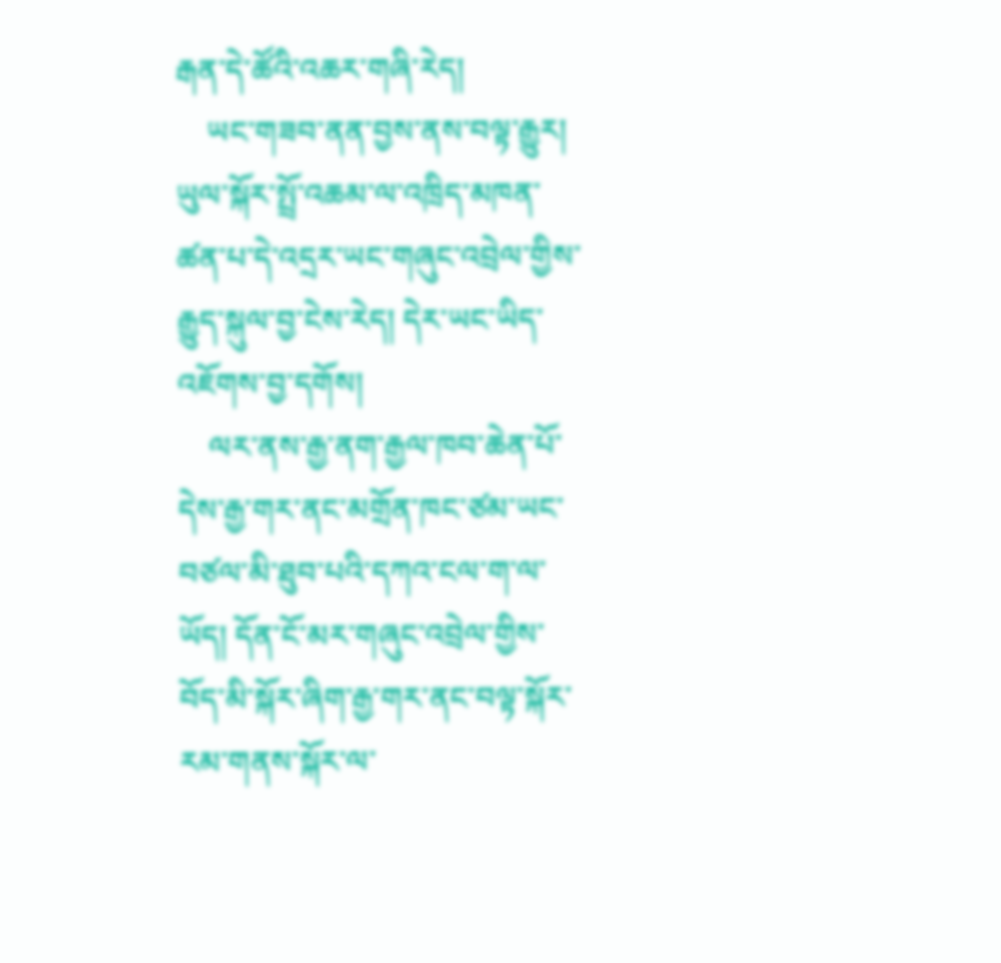རྒན་དེ་ཚོའི་འཆར་གཞི་རེད།
    ཡང་གཟབ་ནན་བྱས་ནས་བལྟ་རྒྱུར། ཡུལ་སྐོར་སྤྲོ་འཆམ་ལ་འཁྲིད་མཁན་ཚན་པ་དེ་འདྲར་ཡང་གཞུང་འབྲེལ་གྱིས་རྒྱུད་སྐུལ་བྱ་ངེས་རེད། དེར་ཡང་ཡིད་འཇོགས་བྱ་དགོས།
    ལར་ནས་རྒྱ་ནག་རྒྱལ་ཁབ་ཆེན་པོ་དེས་རྒྱ་གར་ནང་མགྲོན་ཁང་ཙམ་ཡང་བཙལ་མི་ཐུབ་པའི་དཀའ་ངལ་ག་ལ་ཡོད། དོན་ངོ་མར་གཞུང་འབྲེལ་གྱིས་བོད་མི་སྐོར་ཞིག་རྒྱ་གར་ནང་བལྟ་སྐོར་རམ་གནས་སྐོར་ལ་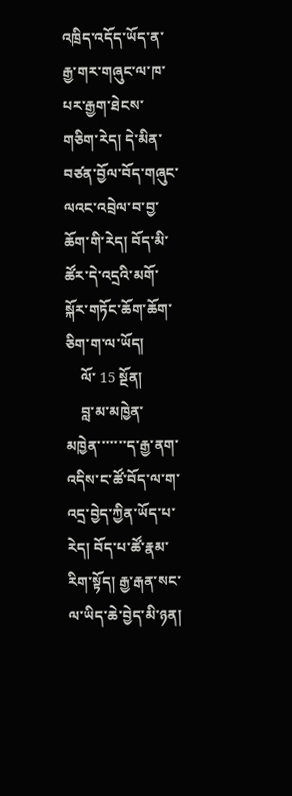འཁྲིད་འདོད་ཡོད་ན་རྒྱ་གར་གཞུང་ལ་ཁ་པར་རྒྱག་ཐེངས་གཅིག་རེད། དེ་མིན་བཙན་བྱོལ་བོད་གཞུང་ལའང་འབྲེལ་བ་བྱ་ཆོག་གི་རེད། བོད་མི་ཚོར་དེ་འདྲའི་མགོ་སྐོར་གཏོང་ཆོག་ཆོག་ཅིག་ག་ལ་ཡོད།
    ལོ་ 15 སྔོན།
    བླ་མ་མཁྱེན་མཁྱེན་་་་་་་ད་རྒྱ་ནག་འདིས་ང་ཚོ་བོད་ལ་ག་འདྲ་བྱེད་ཀྱིན་ཡོད་པ་རེད། བོད་པ་ཚོ་རྣམ་རིག་སྟོད། རྒྱ་རྒན་སང་ལ་ཡིད་ཆེ་བྱེད་མི་ཉན།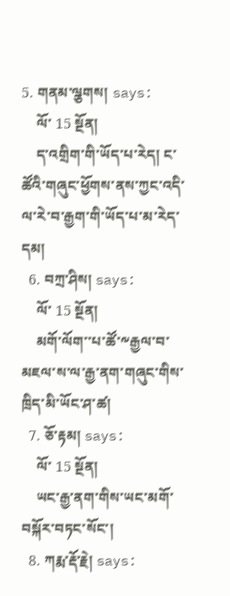5. གནམ་ལྕགས། says:
    ལོ་ 15 སྔོན།
    ད་འགྲིག་གི་ཡོད་པ་རེད། ང་ཚོའི་གཞུང་ཕྱོགས་ནས་ཀྱང་འདི་ལ་རེ་བ་རྒྱག་གི་ཡོད་པ་མ་རེད་དམ།
  6. བཀྲ་ཤིས། says:
    ལོ་ 15 སྔོན།
    མགོ་ལོག་་པ་ཚོ་༸རྒྱལ་བ་མཇལ་ས་ལ་རྒྱ་ནག་གཞུང་གིས་ཁྲིད་མི་ཡོང་ཤ་ཚ།
  7. ཅོ་རྟམ། says:
    ལོ་ 15 སྔོན།
    ཡང་རྒྱ་ནག་གིས་ཡང་མགོ་བསྐོར་བཏང་སོང་།
  8. ཀརྨ་རྡོ་རྗེ། says: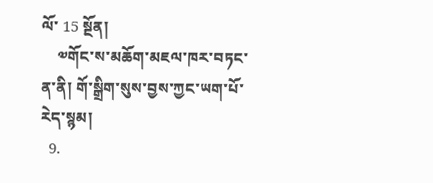ལོ་ 15 སྔོན།
    ༧གོང་ས་མཆོག་མཇལ་ཁར་བཏང་ན་ནི། གོ་སྒྲིག་སུས་བྱས་ཀྱང་ཡག་པོ་རེད་སྙམ།
  9.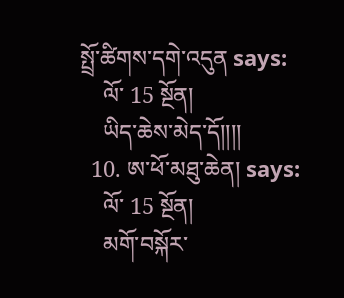སྤྲོ་ཚིགས་དགེ་འདུན says:
    ལོ་ 15 སྔོན།
    ཡིད་ཆེས་མེད་དོ།།།།
  10. ཨ་ཕོ་མཐུ་ཆེན། says:
    ལོ་ 15 སྔོན།
    མགོ་བསྐོར་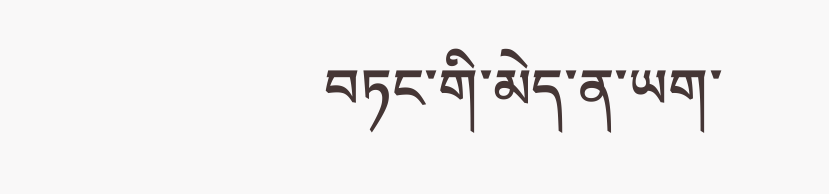བཏང་གི་མེད་ན་ཡག་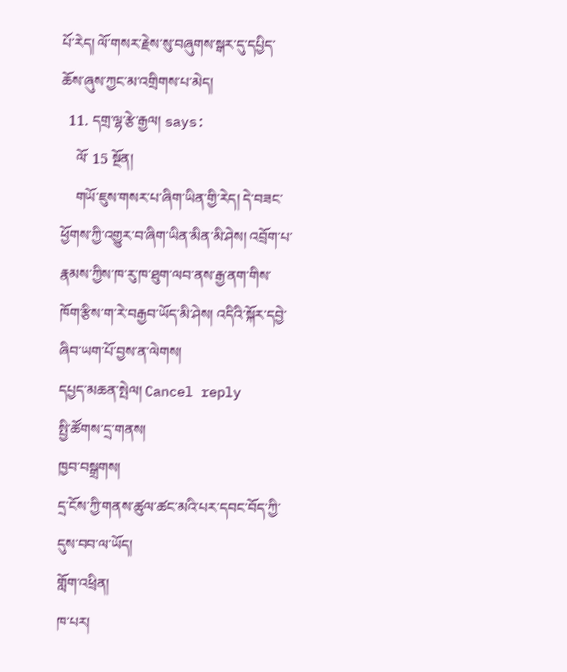པོ་རེད། ལོ་གསར་རྗེས་སུ་བཞུགས་སྒར་དུ་དཔྱིད་ཆོས་ཞུས་ཀྱང་མ་འགྲིགས་པ་མེད།
  11. དགྲ་ལྷ་རྩེ་རྒྱལ། says:
    ལོ་ 15 སྔོན།
    གཡོ་ཇུས་གསར་པ་ཞིག་ཡིན་གྱི་རེད། དེ་བཟང་ཕྱོགས་ཀྱི་འགྱུར་བ་ཞིག་ཡིན་མིན་མི་ཤེས། འབྲོག་པ་རྣམས་ཀྱིས་ཁ་རུ་ཁ་ཐུག་ལབ་ནས་རྒྱ་ནག་གིས་ཁོག་རྩིས་ག་རེ་བརྒྱབ་ཡོད་མི་ཤེས། འདིའི་སྐོར་དབྱེ་ཞིབ་ཡག་པོ་བྱས་ན་ལེགས།
དཔྱད་མཆན་སྤེལ། Cancel reply
སྤྱི་ཚོགས་དྲ་གནས།
ཁྱབ་བསྒྲགས།
དྲ་ངོས་ཀྱི་གནས་ཚུལ་ཚང་མའི་པར་དབང་བོད་ཀྱི་དུས་བབ་ལ་ཡོད།
གློག་འཕྲིན།
ཁ་པར།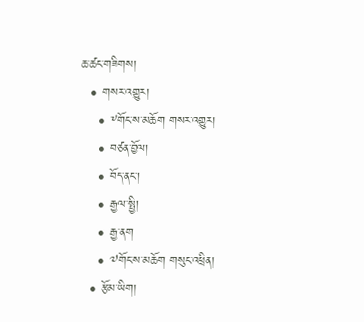ཆ་ཚང་གཟིགས།
  • གསར་འགྱུར།
    • ༸གོང་ས་མཆོག གསར་འགྱུར།
    • བཙན་བྱོལ།
    • བོད་ནང་།
    • རྒྱལ་སྤྱི།
    • རྒྱ་ནག
    • ༧གོང་ས་མཆོག གསུང་འཕྲིན།
  • རྩོམ་ཡིག།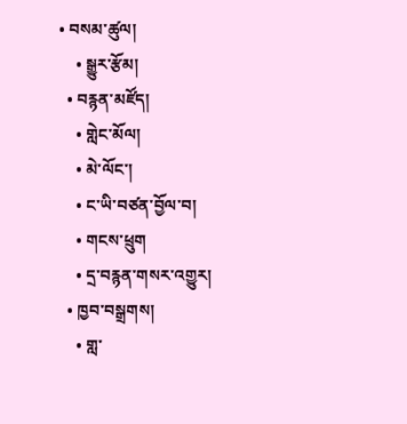• བསམ་ཚུལ།
    • སྒྱུར་རྩོམ།
  • བརྙན་མཛོད།
    • གླེང་མོལ།
    • མེ་ལོང་།
    • ང་ཡི་བཙན་བྱོལ་བ།
    • གངས་ཕྲུག
    • དྲ་བརྙན་གསར་འགྱུར།
  • ཁྱབ་བསྒྲགས།
    • གླ་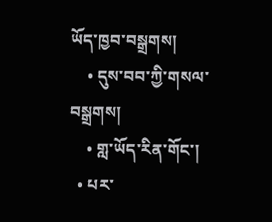ཡོད་ཁྱབ་བསྒྲགས།
    • དུས་བབ་ཀྱི་གསལ་བསྒྲགས།
    • གླ་ཡོད་རིན་གོང་།
  • པར་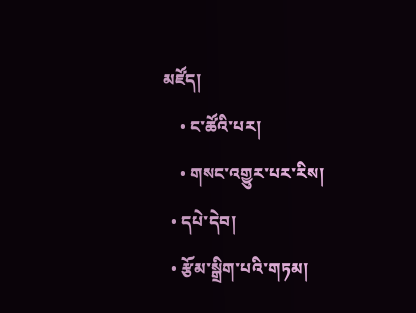མཛོད།
    • ང་ཚོའི་པར།
    • གསང་འགྱུར་པར་རིས།
  • དཔེ་དེབ།
  • རྩོམ་སྒྲིག་པའི་གཏམ།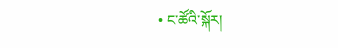• ང་ཚོའི་སྐོར།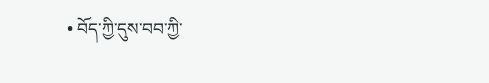• བོད་ཀྱི་དུས་བབ་ཀྱི་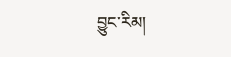བྱུང་རིམ།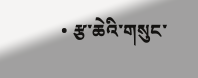• རྩ་ཆེའི་གསུང་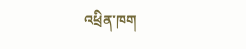འཕྲིན་ཁག